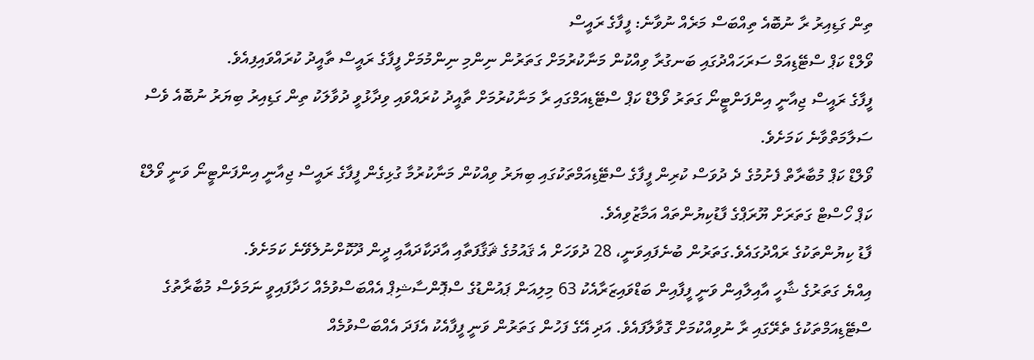ތިން ގަޑިއިރު ރާ ނުބޮއެ ތިއްބަސް މަރެއް ނުވާނެ: ފީފާގެ ރައީސް
ވޯލްޑް ކަޕް ސްޓޭޑިއަމް ސަރަހައްދުގައި ބަނގުރާ ވިއްކުން މަނާކުރުމަށް ގަތަރުން ނިންމި ނިންމުމަށް ފީފާގެ ރައީސް ތާއީދު ކުރައްވައިފިއެވެ.
ފީފާގެ ރައީސް ޖިއާނީ އިންފަންޓީނޯ ގަތަރު ވޯލްޑް ކަޕް ސްޓޭޑިއަމްގައި ރާ މަނާކުރުމަށް ތާއީދު ކުރައްވައި ވިދާޅުވީ ދުވާލަކު ތިން ގަޑިއިރު ބިޔަރު ނުބޮއެ ވެސް ސަލާމަތްވާނެ ކަމަށެވެ.
ވޯލްޑް ކަޕް މުބާރާތް ފެށުމުގެ ދެ ދުވަސް ކުރިން ފީފާގެ ސްޓޭޑިއަމްތަކުގައި ބިޔަރު ވިއްކުން މަނާކުރުމާ ގުޅިގެން ފީފާގެ ރައީސް ޖިއާނީ އިންފަންޓީނޯ ވަނީ ވޯލްޑް ކަޕް ހޯސްޓް ގަތަރަށް ޔޫރަޕްގެ ފާޑުކިޔުންތައް އަމާޒުވިއެވެ.
ފާޑު ކިޔުންތަކުގެ ރައްދުގައެވެ.ގަތަރުން ބުނެފައިވަނީ، 28 ދުވަހަށް އެ ޤައުމުގެ ޘަޤާފަތާއި އާދަކާދައާއި ދީން ދޫކޮށްނުލެވޭނެ ކަމަށެވެ.
އިއްޔެ ގަތަރުގެ ޝާހީ އާއިލާއިން ވަނީ ފީފާއިން ބަޑްވައިޒަރާއެކު 63 މިލިއަން ޕައުންޑުގެ ސްޕޮންސާޝިޕް އެއްބަސްވުމެއް ހަދާފައިވީ ނަމަވެސް މުބާރާތުގެ ސްޓޭޑިއަމްތަކުގެ ތެރޭގައި ރާ ނުވިއްކުމަށް ގޮވާލާފައެވެ. އަދި އޭގެ ފަހުން ގަތަރުން ވަނީ ފީފާއެކު އެފަދަ އެއްބަސްވުމެއް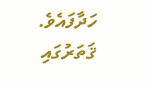ހަދާފައެވެ.
ޤަތަރުގައި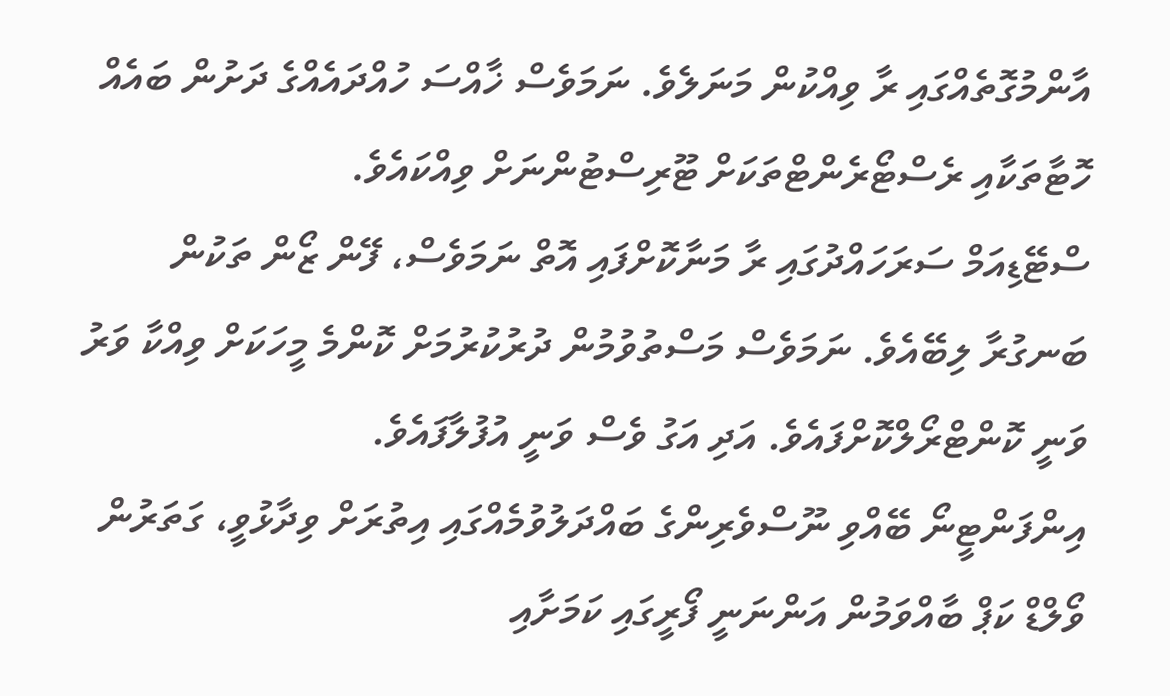އާންމުގޮތެއްގައި ރާ ވިއްކުން މަނަލެވެ. ނަމަވެސް ޚާއްސަ ހުއްދައެއްގެ ދަށުން ބައެއް ހޮޓާތަކާއި ރެސްޓޯރެންޓްތަކަށް ޓޫރިސްޓުންނަށް ވިއްކައެވެ.
ސްޓޭޑިއަމް ސަރަހައްދުގައި ރާ މަނާކޮށްފައި އޮތް ނަމަވެސް، ފޭން ޒޯން ތަކުން ބަނގުރާ ލިބޭއެވެ. ނަމަވެސް މަސްތުވުމުން ދުރުކުރުމަށް ކޮންމެ މީހަކަށް ވިއްކާ ވަރު ވަނީ ކޮންޓްރޯލްކޮށްފައެވެ. އަދި އަގު ވެސް ވަނީ އުފުލާފައެވެ.
އިންފަންޓީނޯ ބޭއްވި ނޫސްވެރިންގެ ބައްދަލުވުމެއްގައި އިތުރަށް ވިދާޅުވީ، ގަތަރުން ވޯލްޑް ކަޕް ބާއްވަމުން އަންނަނީ ފޯރީގައި ކަމަށާއި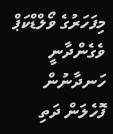މިފަހަރުގެ ވޯލްޑްކަޕް ވެގެންދާނީ ހަނދާނުން ފޮހެލަން ދަތި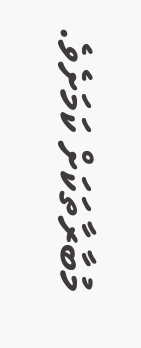މުބާރާތަކަށް ކަމަށެވެ.